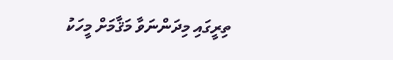ތިރީގައި މިދަންނަވާ މަޤާމަށް މީހަކު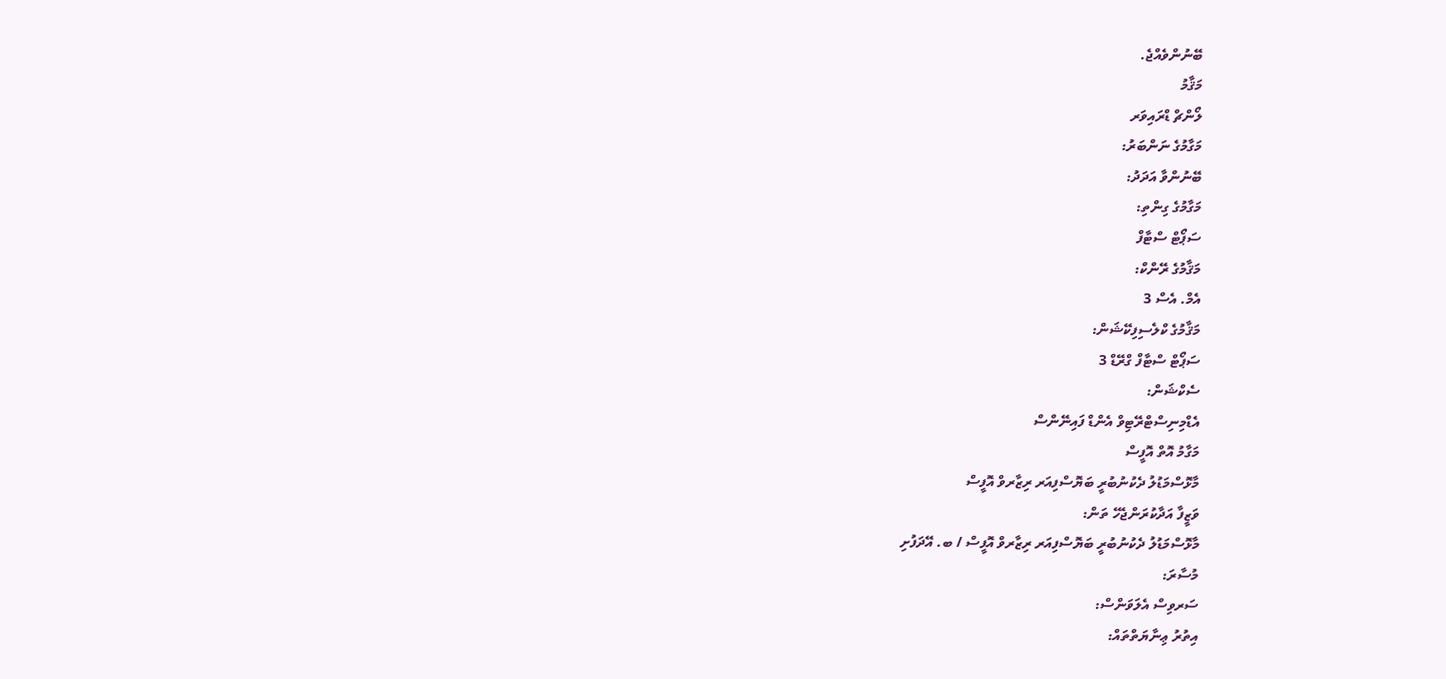ބޭނުންވެއްޖެ.
މަޤާމު
ލޯންޗް ޑްރައިވަރ
މަގާމުގެ ނަންބަރު:
ބޭނުންވާ އަދަދު:
މަގާމުގެ ގިންތި:
ސަޕޯޓް ސްޓާފް
މަޤާމުގެ ރޭންކް:
އެމް. އެސް 3
މަޤާމުގެ ކްލެސިފިކޭޝަން:
ސަޕޯޓް ސްޓާފް ގްރޭޑް 3
ސެކްޝަން:
އެޑްމިނިސްޓްރޭޓިވް އެންޑް ފައިނޭންސް
މަގާމު އޮތް އޮފީސް
މާޅޮސްމަޑުލު ދެކުނުބުރީ ބަޔޮސްފިއަރ ރިޒާރވް އޮފީސް
ވަޒީފާ އަދާކުރަންޖެހޭ ތަން:
މާޅޮސްމަޑުލު ދެކުނުބުރީ ބަޔޮސްފިއަރ ރިޒާރވް އޮފީސް / ބ. އޭދަފުށި
މުސާރަ:
ސަރވިސް އެލަވަންސް:
އިތުރު ޢިނާޔަތްތައް: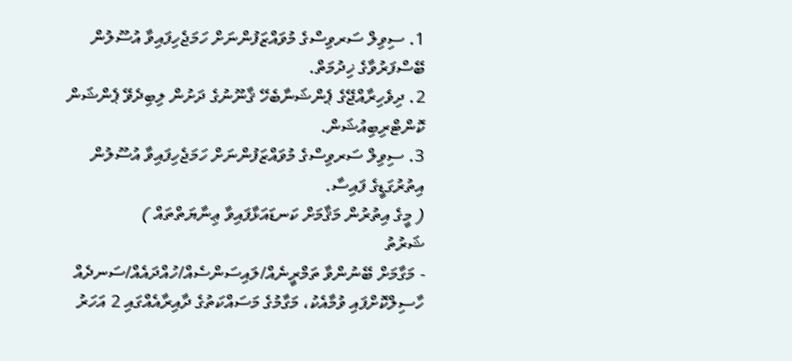1. ސިވިލް ސަރވިސްގެ މުވައްޒަފުންނަށް ހަމަޖެހިފައިވާ އުސޫލުން ބޭސްފަރުވާގެ ޚިދުމަތް.
2. ދިވެހިރާއްޖޭގެ ޕެންޝަނާބެހޭ ޤާނޫނުގެ ދަށުން ލިބިދެވޭ ޕެންޝަން ކޮންޓްރިބިއުޝަން.
3. ސިވިލް ސަރވިސްގެ މުވައްޒަފުންނަށް ހަމަޖެހިފައިވާ އުސޫލުން އިތުރުގަޑީގެ ފައިސާ.
( މީގެ އިތުރުން މަޤާމަށް ކަނޑައަޅާފައިވާ ޢިނާޔަތްތައް )
ޝަރުތު
- މަގާމަށް ބޭނުންވާ ތަމްރީނެއް/ލައިސަންސެއް/ހުއްދައެއް/ސަނދެއް ހާސިލްކޮށްފައި ވުމާއެކު، މަގާމުގެ މަސައްކަތުގެ ދާއިރާއެއްގައި 2 އަހަރު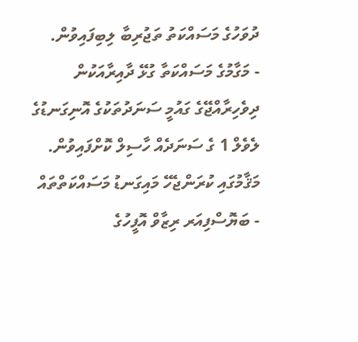ދުވަހުގެ މަސައްކަތު ތަޖުރިބާ ލިބިފައިވުން.
- މަގާމުގެ މަސައްކަތާ ގުޅޭ ދާއިރާއަކުން ދިވެހިރާއްޖޭގެ ގައުމީ ސަނަދުތަކުގެ އޮނިގަނޑުގެ ލެވެލް 1 ގެ ސަނަދެއް ހާސިލް ކޮށްފައިވުން.
މަޤާމުގައި ކުރަންޖެހޭ މައިގަނޑު މަސައްކަތްތައް
- ބަޔޮސްފިއަރ ރިޒާވް އޮފީހުގެ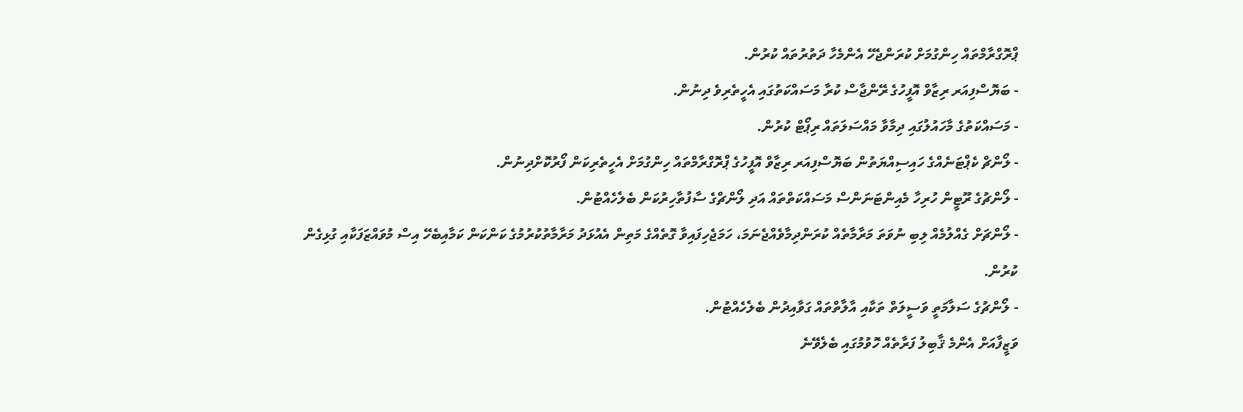ޕްރޮގްރާމްތައް ހިންގުމަށް ކުރަންޖެހޭ އެންމެހާ ދަތުރުތައް ކުރުން.
- ބަޔޮސްފިއަރ ރިޒާވް އޮފީހުގެ ރޭންޖާސް ކުރާ މަސައްކަތުގައި އެހީތެރިވެ ދިނުން.
- މަސައްކަތުގެ މާހައުލުގައި ދިމާވާ މައްސަލަތައް ރިޕޯޓް ކުރުން.
- ލޯންޗް ކެޕްޓަނެއްގެ ހައިސިއްޔަތުން ބަޔޮސްފިއަރ ރިޒާވް އޮފީހުގެ ޕްރޮގްރާމްތައް ހިންގުމަށް އެހީތެރިކަން ފޯރުކޮށްދިނުން.
- ލޯންޗުގެ ރޫޓީން ހުރިހާ މެއިންޓަނަންސް މަސައްކަތްތައް އަދި ލޯންޗްގެ ސާފުތާހިރުކަން ބެލެހެއްޓުން.
- ލޯންޗަށް ގެއްލުމެއް ލިބި ނުވަތަ މަރާމާތެއް ކުރަންދިމާވެއްޖެނަމަ، ހަމަޖެހިފައިވާ ގޮތެއްގެ މަތިން އެއުޅަދު މަރާމާތުކުރުމުގެ ކަންކަން ކަމާއިބެހޭ އިސް މުވައްޒަފަކާއި ގުޅިގެން ކުރުން.
- ލޯންޗުގެ ސަލާމަތީ ވަސީލަތް ތަކާއި އާލާތްތައް ގަވާއިދުން ބެލެހެއްޓުން.
ވަޒީފާއަށް އެންމެ ޤާބިލު ފަރާތެއް ހޮވުމުގައި ބެލެވޭނެ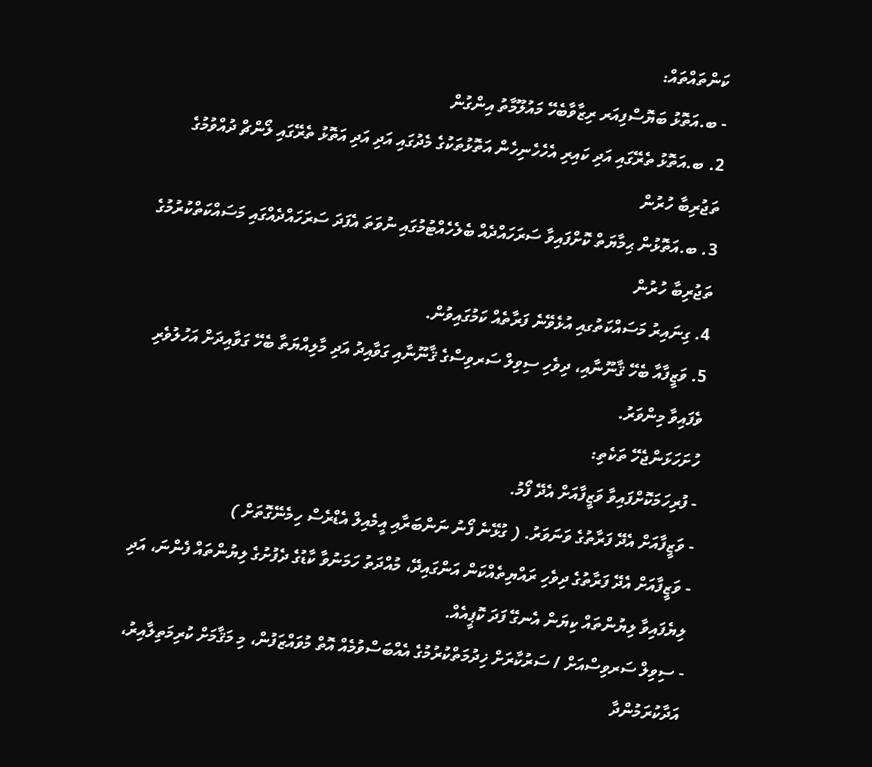ކަންތައްތައް:
- ބ.އަތޮޅު ބަޔޮސްފިއަރ ރިޒާވާބެހޭ މައުލޫމާތު އިންގުން
2. ބ.އަތޮޅު ތެރޭގައި އަދި ކައިރި އެހެހެނިހެން އަތޮޅުތަކުގެ މެދުގައި އަދި އަދި އަތޮޅު ތެރޭގައި ލޯންޗް ދުއްވުމުގެ ތަޖުރިބާ ހުރުން
3. ބ.އަތޮޅުން ޙިމާޔަތް ކޮށްފައިވާ ސަރަހައްދެއް ބެލެހެއްޓުމުގައި ނުވަތަ އެފަދަ ސަރަހައްދެއްގައި މަސައްކަތްކުރުމުގެ ތަޖުރިބާ ހުރުން
4. ގިނައިރު މަސައްކަތުގއި އުޅެވޭނެ ފަރާތެއް ކަމުގައިވުން.
5. ވަޒީފާއާ ބެހޭ ޤާނޫނާއި، ދިވެހި ސިވިލް ސަރވިސްގެ ޤާނޫނާއި ގަވާއިދު އަދި މާލިއްޔަތާ ބެހޭ ގަވާއިދަށް އަހުލުވެރި ވެފައިވާ މިންވަރު.
ހުށަހަޅަންޖެހޭ ތަކެތި:
- ފުރިހަމަކޮށްފައިވާ ވަޒީފާއަށް އެދޭ ފޯމު.
- ވަޒީފާއަށް އެދޭ ފަރާތުގެ ވަނަވަރު. ( ގުޅޭނެ ފޯނު ނަންބަރާއި އީމެއިލް އެޑްރެސް ހިމެނޭގޮތަށް )
- ވަޒީފާއަށް އެދޭ ފަރާތުގެ ދިވެހި ރައްޔިތެއްކަން އަންގައިދޭ، މުއްދަތު ހަމަނުވާ ކާޑުގެ ދެފުށުގެ ލިޔުންތައް ފެންނަ، އަދި ލިޔެފައިވާ ލިޔުންތައް ކިޔަން އެނގޭ ފަދަ ކޮޕީއެއް.
- ސިވިލް ސަރވިސްއަށް / ސަރުކާރަށް ޚިދުމަތްކުރުމުގެ އެއްބަސްވުމެއް އޮތް މުވައްޒަފުން، މި މަޤާމަށް ކުރިމަތިލާއިރު، އަދާކުރަމުންދާ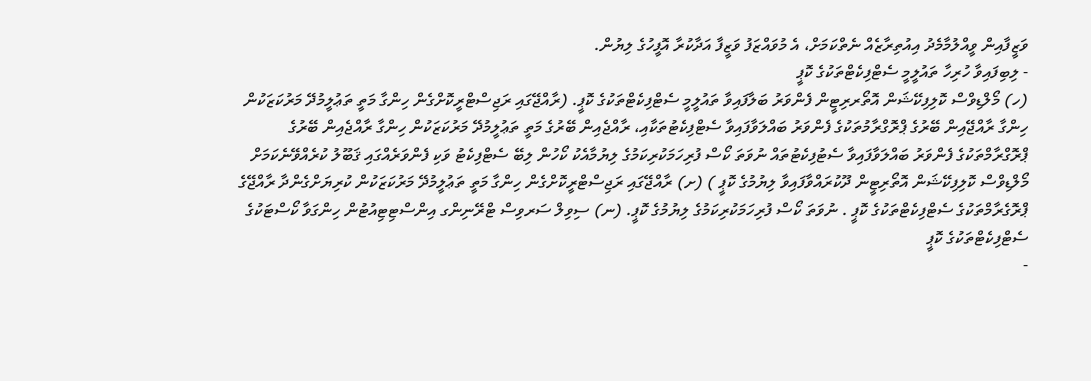ވަޒީފާއިން ވީއްލުމާމެދު އިއުތިރާޒެއް ނެތްކަމަށް، އެ މުވައްޒަފު ވަޒީފާ އަދާކުރާ އޮފީހުގެ ލިޔުން.
- ލިބިފައިވާ ހުރިހާ ތައުލީމީ ސެޓްފިކެޓްތަކުގެ ކޮޕީ
(ހ) މޯލްޑިވްސް ކޮލިފިކޭޝަން އޮތޯރރިޓީން ފެންވަރު ބަލާފައިވާ ތައުލީމީ ސެޓްފިކެޓްތަކުގެ ކޮޕީ. (ރާއްޖޭގައި ރަޖިސްޓްރީކޮށްގެން ހިންގާ މަތީ ތަޢުލީމުދޭ މަރުކަޒަކުން ހިންގާ ރާއްޖޭއިން ބޭރުގެ ޕްރޮގްރާމުތަކުގެ ފެންވަރު ބައްލަވާފައިވާ ސެޓްފިކެޓުތަކާއި، ރާއްޖެއިން ބޭރުގެ މަތީ ތަޢުލީމުދޭ މަރުކަޒަކުން ހިންގާ ރާއްޖެއިން ބޭރުގެ ޕްރޮގްރާމްތަކުގެ ފެންވަރު ބައްލަވާފައިވާ ސެޓުފިކެޓުތައް ނުވަތަ ކޯސް ފުރިހަމަކުރިކަމުގެ ލިޔުމާއެކު ކޯހުން ލިބޭ ސެޓްފިކެޓު ވަކި ފެންވަރެއްގައި ޤަބޫލު ކުރެއްވޭނެކަމަށް މޯލްޑިވްސް ކޮލިފިކޭޝަން އޮތޯރިޓީން ދޫކުރައްވާފައިވާ ލިޔުމުގެ ކޮޕީ ) (ށ) ރާއްޖޭގައި ރަޖިސްޓްރީކޮށްގެން ހިންގާ މަތީ ތަޢުލީމުދޭ މަރުކަޒަކުން ކުރިޔަށްގެންދާ ރާއްޖޭގެ ޕްރޮގެރާމްތަކުގެ ސެޓްފިކެޓްތަކުގެ ކޮޕީ . ނުވަތަ ކޯސް ފުރިހަމަކުރިކަމުގެ ލިޔުމުގެ ކޮޕީ. (ނ) ސިވިލް ސަރވިސް ޓްރޭނިންގ އިންސްޓިޓިއުޓުން ހިންގަވާ ކޯސްޓަކުގެ ސެޓްފިކެޓްތަކުގެ ކޮޕީ
-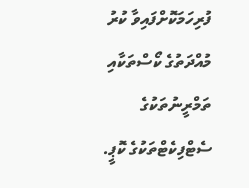ފުރިހަމަކޮށްފައިވާ ކުރު މުއްދަތުގެ ކޯސްތަކާއި ތަމްރީނުތަކުގެ ސެޓްފިކެޓްތަކުގެ ކޮޕީ.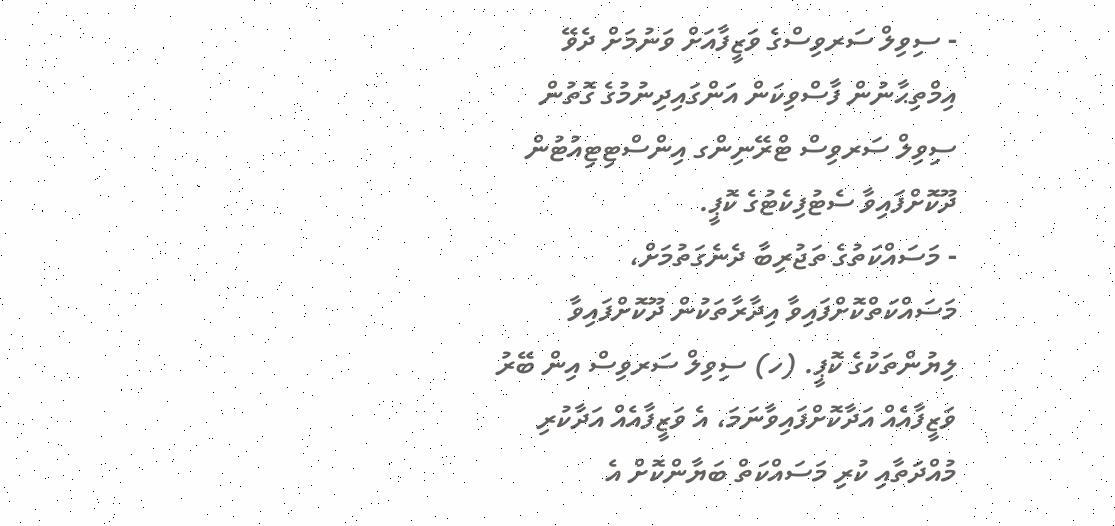- ސިވިލް ސަރވިސްގެ ވަޒީފާއަށް ވަނުމަށް ދެވޭ އިމްތިޙާނުން ފާސްވިކަން އަންގައިދިނުމުގެ ގޮތުން ސިވިލް ސަރވިސް ޓްރޭނިންގ އިންސްޓިޓިއުޓުން ދޫކޮށްފައިވާ ސެޓުފިކެޓުގެ ކޮޕީ.
- މަސައްކަތުގެ ތަޖުރިބާ ދެނެގަތުމަށް، މަސައްކަތްކޮށްފައިވާ އިދާރާތަކުން ދޫކޮށްފައިވާ ލިޔުންތަކުގެ ކޮޕީ. (ހ) ސިވިލް ސަރވިސް އިން ބޭރު ވަޒީފާއެއް އަދާކޮށްފައިވާނަމަ، އެ ވަޒީފާއެއް އަދާކުރި މުއްދަތާއި ކުރި މަސައްކަތް ބަޔާންކޮށް އެ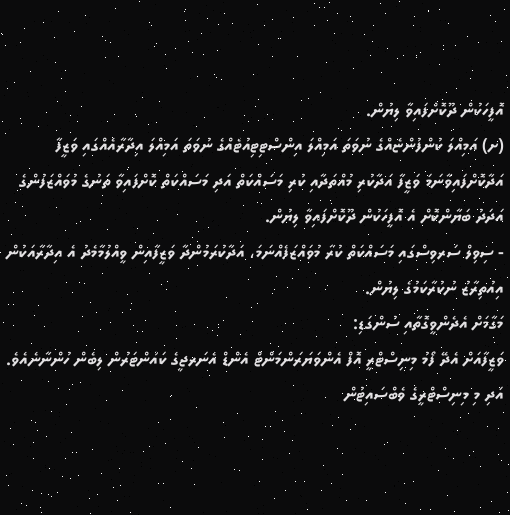އޮފީހަކުން ދޫކޮށްފައިވާ ލިޔުން.
(ށ) އަމިއްލަ ކުންފުންޏެއްގެ ނުވަތަ އަމިއްލަ އިންސްޓިޓިއުޓެއްގެ ނުވަތަ އަމިއްލަ އިދާރާއެއްގައި ވަޒީފާ އަދާކޮށްފައިވާނަމަ ވަޒީފާ އަދާކުރި މުއްތަދާއި ކުރި މަސައްކަތް އަދި މަސައްކަތް ކޮށްފައިވާ ތަނުގެ މުވައްޒަފުންގެ އަދަދު ބަޔާންކޮށް އެ އޮފީހަކުން ދޫކޮށްފައިވާ ލިޔުން.
- ސިވިލް ސަރވިސްގައި މަސައްކަތް ކުރާ މުވައްޒަފެއްނަމަ، އަދާކުރަމުންދާ ވަޒީފާއިން ވީއްލުމާމެދު އެ އިދާރާއަކުން އިއުތިރާޒު ނުކުރާކަމުގެ ލިޔުން.
މަގާމަށް އެދެންވީގޮތާއި ސުންގަޑި:
ވަޒީފާއަށް އެދޭ ފޯމު މިނިސްޓްރީ އޮފް އެންވަޔަރަންމަންޓް އެންޑް އެނަރޖީގެ ކައުންޓަރުން ލިބެން ހުންނާނެއެވެ. އަދި މި މިނިސްޓްރީގެ ވެބްސައިޓުން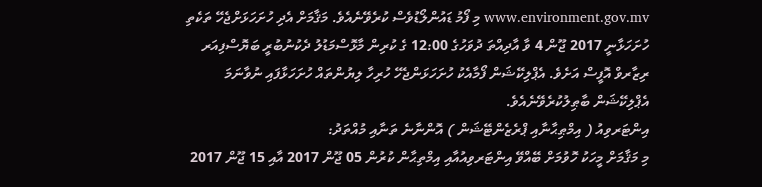www.environment.gov.mv މި ފޯމު ޑައުންލޯޑުވެސް ކުރެވޭނެއެވެ. މަޤާމަށް އެދި ހުށަހަޅަށްޖެހޭ ތަކެތި ހުށަހަޅާނީ 2017 ޖޫން 4 ވާ އާދިއްތަ ދުވަހުގެ 12:00 ގެ ކުރިން މާޅޮސްމަޑުލު ދެކުނުބުރީ ބަޔޮސްފިއަރ ރިޒާރވް އޮފީސް އަށެވެ. އެޕްލިކޭޝަން ފޯމާއެކު ހުށަހަޅަންޖެހޭ ހުރިހާ ލިޔުންތައް ހުށަހަޅާފައި ނުވާނަމަ އެޕްލިކޭޝަން ބާޠިލުކުރެވޭނެއެވެ.
އިންޓަރވިއު ( އިމްޠިޙާނާއި ޕްރެޒެންޓޭޝަން ) އޮންނާނެ ތަނާއި މުއްތަދު:
މި މަޤާމަށް މީހަކު ހޮވުމަށް ބޭއްވޭ އިންޓަރވިއުއާއި އިމްތިޙާން ކުރުން 05 ޖޫން 2017 އާއި 15 ޖޫން 2017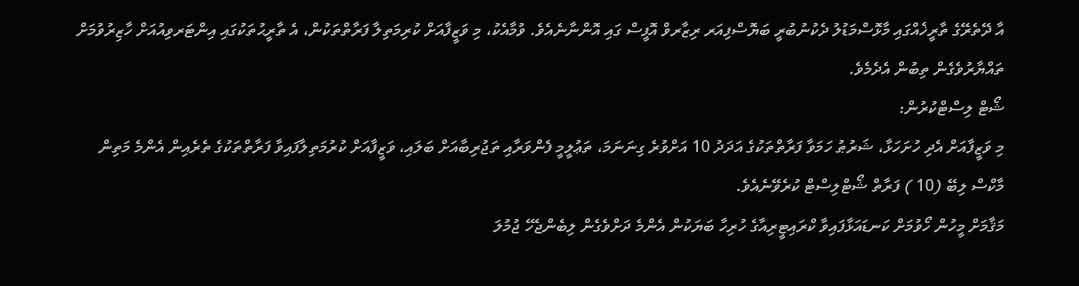އާ ދޭތެރޭގެ ތާރީޚެއްގައި މާޅޮސްމަޑުލު ދެކުނުބުރީ ބަޔޮސްފިއަރ ރިޒާރވް އޮފީސް ގައި އޮންނާނެއެވެ. ވުމާއެކު، މި ވަޒީފާއަށް ކުރިމަތިލާ ފަރާތްތަކުން، އެ ތާރީޙުތަކުގައި އިންޓަރވިއުއަށް ހާޒިރުވުމަށް ތައްޔާރުވެގެން ތިބުން އެދެމެވެ.
ޝޯޓް ލިސްޓްކުރުން:
މި ވަޒީފާއަށް އެދި ހުށަހަޅާ، ޝަރުޠު ހަމަވާ ފަރާތްތަކުގެ އަދަދު 10 އަށްވުރެ ގިނަނަމަ، ތަޢުލީމީ ފެންވަރާއި ތަޖުރިބާއަށް ބަލައި، ވަޒީފާއަށް ކުރުމަތިލާފައިވާ ފަރާތްތަކުގެ ތެރެއިން އެންމެ މަތިން މާކްސް ލިބޭ (10 ) ފަރާތް ޝޯޓްލިސްޓް ކުރެވޭނެއެވެ.
މަޤާމަށް މީހުން ހޯވުމަށް ކަނޑައަޅާފައިވާ ކްރައިޓީރިއާގެ ހުރިހާ ބަޔަކުން އެންމެ ދަށްވެގެން ލިބެންޖެހޭ ޖުމުލަ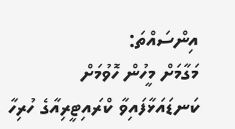އިންސައްތަ:
މަގާމަށް މީހުން ހޮވުމަށް ކަނޑައަޅާފައިވާ ކްރައިޓީރިއާގެ ހުރިހާ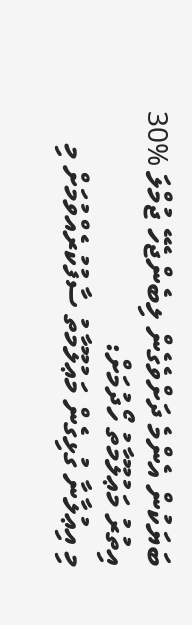ބަޔަކުން އެންމެ ދަށްވެގެން ލިބެންޖެހޭ ޖުމްލަ %30
އިތުރު މަޢުލޫމާތު ހޯދުމަށް:
މި އިޢުލާނާ ގުޅިގެން މަޢުލޫމާތު ސާފުކުރެއްވުމަށް މި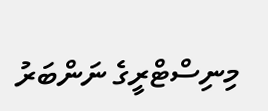މިނިސްޓްރީގެ ނަންބަރު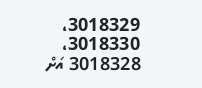3018329، 3018330، 3018328 އަށް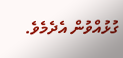ގުޅުއްވުން އެދެމެވެ.